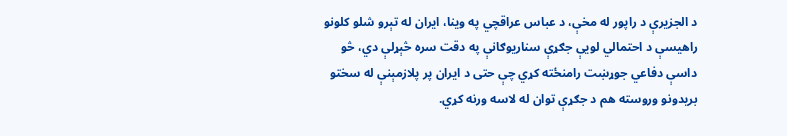د الجزیرې د راپور له مخې، د عباس عراقچي په وینا، ایران له تېرو شلو کلونو راهیسې د احتمالي لویې جګړې سناریوګانې په دقت سره څېړلې دي، څو داسې دفاعي جوړښت رامنځته کړي چې حتی د ایران پر پلازمېنې له سختو بریدونو وروسته هم د جګړې توان له لاسه ورنه کړي.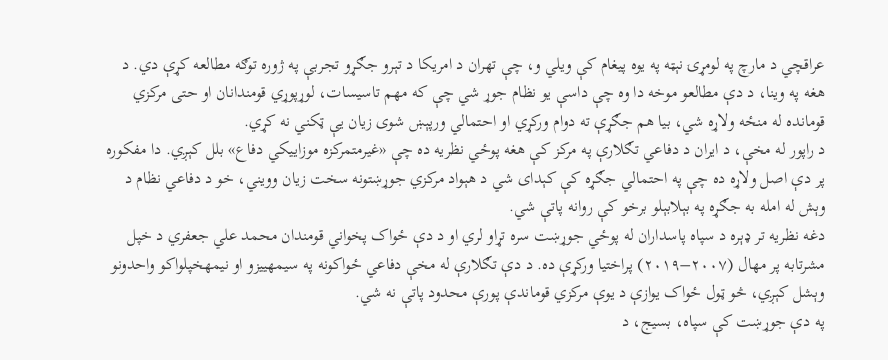عراقچي د مارچ په لومړۍ نېټه په یوه پیغام کې ویلي و، چې تهران د امریکا د تېرو جګړو تجربې په ژوره توګه مطالعه کړې دي. د هغه په وینا، د دې مطالعو موخه دا وه چې داسې یو نظام جوړ شي چې که مهم تاسیسات، لوړپوړي قومندانان او حتی مرکزي قومانده له منځه ولاړه شي، بیا هم جګړې ته دوام ورکړي او احتمالي ورپېښ شوی زیان یې ټکني نه کړي.
د راپور له مخې، د ایران د دفاعي تګلارې په مرکز کې هغه پوځي نظریه ده چې «غیرمتمرکزه موزاییکي دفاع» بلل کېږي. دا مفکوره پر دې اصل ولاړه ده چې په احتمالي جګړه کې کېدای شي د هېواد مرکزي جوړښتونه سخت زیان وویني، خو د دفاعي نظام د وېش له امله به جګړه په بېلابېلو برخو کې روانه پاتې شي.
دغه نظریه تر ډېره د سپاه پاسداران له پوځي جوړښت سره تړاو لري او د دې ځواک پخواني قومندان محمد علي جعفري د خپل مشرتابه پر مهال (۲۰۰۷–۲۰۱۹) پراختیا ورکړې ده. د دې تګلارې له مخې دفاعي ځواکونه په سیمهییزو او نیمهخپلواکو واحدونو وېشل کېږي، څو ټول ځواک یوازې د یوې مرکزي قوماندې پورې محدود پاتې نه شي.
په دې جوړښت کې سپاه، بسیج، د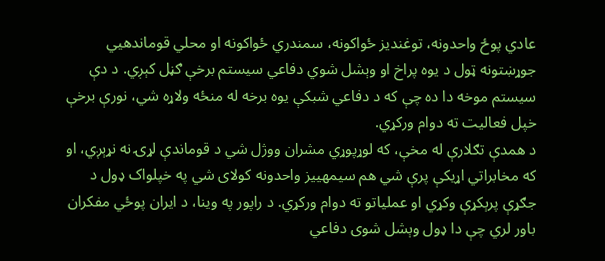عادي پوځ واحدونه، توغندیز ځواکونه، سمندري ځواکونه او محلي قوماندهيي جوړښتونه ټول د یوه پراخ او وېشل شوي دفاعي سیستم برخې ګڼل کېږي. د دې سیستم موخه دا ده چې که د دفاعي شبکې یوه برخه له منځه ولاړه شي، نورې برخې خپل فعالیت ته دوام ورکړي.
د همدې تګلارې له مخې، که لوړپوړي مشران ووژل شي د قوماندې لړۍ نه نړېږي، او که مخابراتي اړیکې پرې شي هم سیمهییز واحدونه کولای شي په خپلواک ډول د جګړې پرېکړې وکړي او عملیاتو ته دوام ورکړي. د راپور په وینا، د ایران پوځي مفکران باور لري چې دا ډول وېشل شوی دفاعي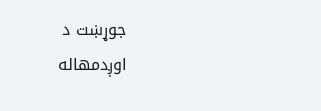جوړښت د اوږدمهاله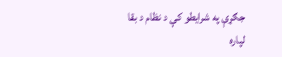جګړې په شرایطو کې د نظام د بقا لپاره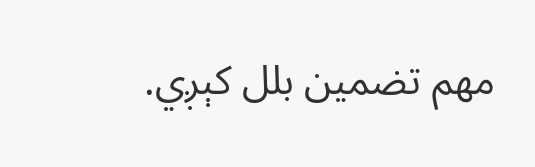مهم تضمین بلل کېږي.